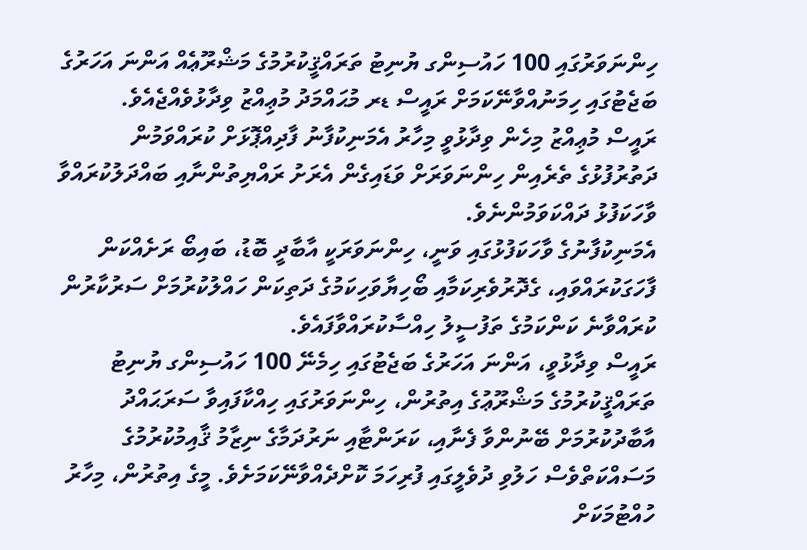ހިންނަވަރުގައި 100 ހައުސިންގ ޔުނިޓު ތަރައްޤީކުރުމުގެ މަޝްރޫޢެއް އަންނަ އަހަރުގެ ބަޖެޓުގައި ހިމަނުއްވާނޭކަމަށް ރައީސް ޑރ މުޙައްމަދު މުޢިއްޒު ވިދާޅުވެއްޖެއެވެ.
ރައީސް މުޢިއްޒު މިހެން ވިދާޅުވީ މިހާރު އެމަނިކުފާނު ފާދިއްޕޮޅަށް ކުރައްވަމުން ދަތުރުފުޅުގެ ތެރެއިން ހިންނަވަރަށް ވަޑައިގެން އެރަށު ރައްޔިތުންނާއި ބައްދަލުކުރައްވާ ވާހަކަފުޅު ދައްކަވަމުންނެވެ.
އެމަނިކުފާނުގެ ވާހަކަފުޅުގައި ވަނީ، ހިންނަވަރަކީ އާބާދީ ބޮޑު، ބައިބޯ ރަށެއްކަން ފާހަގަކުރައްވައި، ގެދޮރުވެރިކަމާއި ބޯހިޔާވަހިކަމުގެ ދަތިކަން ހައްލުކުރުމަށް ސަރުކާރުން ކުރައްވާނެ ކަންކަމުގެ ތަފުސީލު ހިއްސާކުރައްވާފައެވެ.
ރައީސް ވިދާޅުވީ، އަންނަ އަހަރުގެ ބަޖެޓުގައި ހިމެނޭ 100 ހައުސިންގ ޔުނިޓު ތަރައްޤީކުރުމުގެ މަޝްރޫޢުގެ އިތުރުން، ހިންނަވަރުގައި ހިއްކާފައިވާ ސަރަޙައްދު އާބާދުކުރުމަށް ބޭނުންވާ ފެނާއި، ކަރަންޓާއި ނަރުދަމާގެ ނިޒާމު ޤާއިމުކުރުމުގެ މަސައްކަތްވެސް ހަލުވި ދުވެލީގައި ފުރިހަމަ ކޮށްދެއްވާނޭކަމަށެވެ. މީގެ އިތުރުން، މިހާރު ހުއްޓުމަކަށް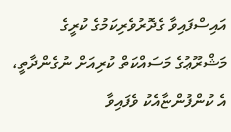އައިސްފައިވާ ގެދޮރުވެރިކަމުގެ ކުރީގެ މަޝްރޫޢުގެ މަސައްކަތް ކުރިއަށް ނުގެންދާތީ، އެ ކުންފުންޏާއެކު ވެފައިވާ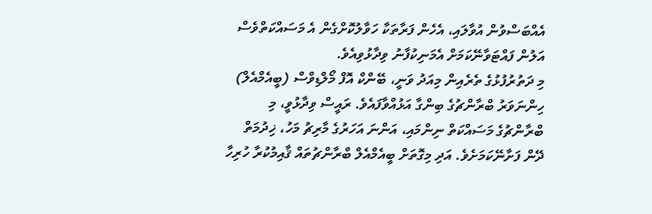އެއްބަސްވުން އުވާލައި، އެހެން ފަރާތަކާ ހަވާލުކޮށްގެން އެ މަސައްކަތްވެސް އަލުން ފައްޓަވާނޭކަމަށް އެމަނިކުފާނު ވިދާޅުވިއެވެ.
މި ދަތުރުފުޅުގެ ތެރެއިން މިއަދު ވަނީ، ބޭންކް އޮފް މޯލްޑިވްސް (ބީއެމްއެލް) ހިންނަވަރު ބްރާންޗުގެ ބިންގާ އަޅުއްވާފައެވެ. ރައީސް ވިދާޅުވީ، މި ބްރާންޗުގެ މަސައްކަތް ނިންމައި، އަންނަ އަހަރުގެ މާރިޗު މަހު، ޚިދުމަތް ދޭން ފަށާނޭކަމަށެވެ. އަދި މިގޮތަށް ބީއެމްއެލް ބްރާންޗުތައް ޤާއިމުކުރާ ހުރިހާ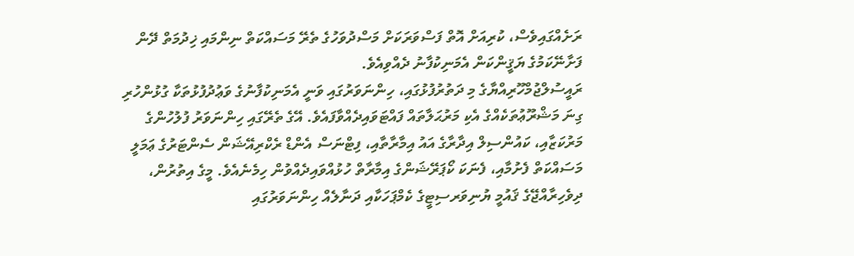ރަށެއްގައިވެސް، ކުރިއަށް އޮތް ފަސްވަރަކަށް މަސްދުވަހުގެ ތެރޭ މަސައްކަތް ނިންމައި ޚިދުމަތް ދޭން ފަށާނޭކަމުގެ ޔަޤީންކަން އެމަނިކުފާނު ދެއްވިއެވެ.
ރައީސުލްޖުމްހޫރިއްޔާގެ މި ދަތުރުފުޅުގައި، ހިންނަވަރުގައި ވަނީ އެމަނިކުފާނުގެ ވަޢުދުފުޅުތަކާ ގުޅުންހުރި ގިނަ މަޝްރޫޢުތަކެއްގެ އެކި މަރުޙަލާތައް ފައްޓަވައިދެއްވާފައެވެ. އޭގެ ތެރޭގައި ހިންނަވަރު ފުލުހުންގެ މަރުކަޒާއި، ކައުންސިލް އިދާރާގެ އައު އިމާރާތާއި، ފިޓްނަސް އެންޑް ރެކްރިއޭޝަން ސެންޓަރުގެ ޢަމަލީ މަސައްކަތް ފެށުމާއި، ފެނަކަ ކޯޕަރޭޝަންގެ އިމާރާތް ހުޅުއްވައިދެއްވުން ހިމެނެއެވެ. މީގެ އިތުރުން، ދިވެހިރާއްޖޭގެ ޤައުމީ ޔުނިވަރސިޓީގެ ކެމްޕަހަކާއި ދަނާލެއް ހިންނަވަރުގައި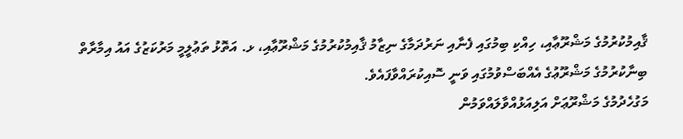ޤާއިމުކުރުމުގެ މަޝްރޫޢާއި، ހިއްކި ބިމުގައި ފެނާއި ނަރުދަމާގެ ނިޒާމު ޤާއިމުކުރުމުގެ މަޝްރޫޢާއި، ޅ. އަތޮޅު ތަޢުލީމީ މަރުކަޒުގެ އައު އިމާރާތް ބިނާކުރުމުގެ މަޝްރޫޢުގެ އެއްބަސްވުމުގައި ވަނީ ސޮއިކުރައްވާފައެވެ.
މަގުހެދުމުގެ މަޝްރޫޢަށް އަލިއަޅުއްވާލައްވަމުން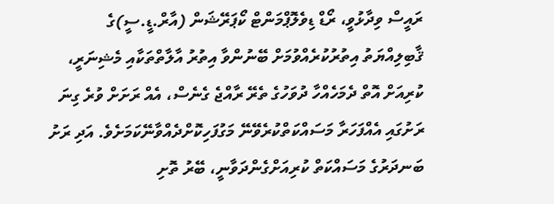ރައީސް ވިދާޅުވީ، ރޯޑް ޑިވެލޮޕްމަންޓް ކޯޕަރޭޝަން (އާރް.ޑީ.ސީ)ގެ ޤާބިލިއްޔަތު އިތުރުކުރެއްވުމަށް ބޭނުންވާ އިތުރު އާލާތްތަކާއި މެޝިނަރީ، ކުރިއަށް އޮތް ދެމަހެއްހާ ދުވަހުގެ ތެރޭ ރާއްޖެ ގެނެސް، އެއް ރަށަށް ވުރެ ގިނަ ރަށުގައި އެއްފަހަރާ މަސައްކަތްކުރެވޭނޭ މަގުފަހިކޮށްދެއްވާނޭކަމަށެވެ. އަދި ރަށު ބަނދަރުގެ މަސައްކަތް ކުރިއަށްގެންދަވާނީ، ބޭރު ތޮށި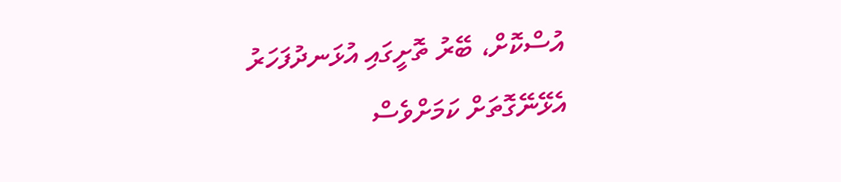އުސްކޮށް، ބޭރު ތޮށީގައި އުޅަނދުފަހަރު އެޅޭނޭގޮތަށް ކަމަށްވެސް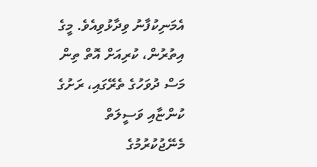އެމަނިކުފާނު ވިދާޅުވިއެވެ. މީގެ އިތުރުން، ކުރިއަށް އޮތް ތިން މަސް ދުވަހުގެ ތެރޭގައި، ރަށުގެ ކުންޏާއި ވަސީލަތް މެނޭޖުކުރުމުގެ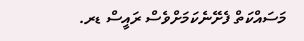މަސައްކަތް ފެށޭނެކަމަށްވެސް ރައީސް ޑރ.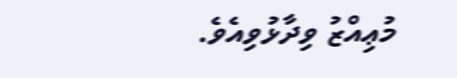މުޢިއްޒު ވިދާޅުވިއެވެ.